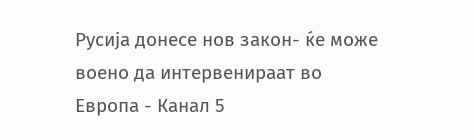Русија донесе нов закон- ќе може воено да интервенираат во Европа - Канал 5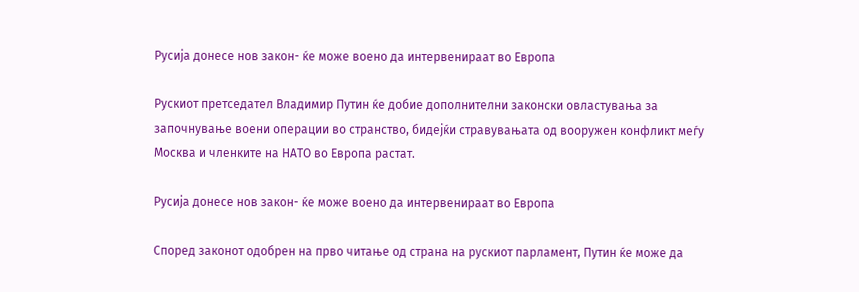Русија донесе нов закон- ќе може воено да интервенираат во Европа

Рускиот претседател Владимир Путин ќе добие дополнителни законски овластувања за започнување воени операции во странство, бидејќи стравувањата од вооружен конфликт меѓу Москва и членките на НАТО во Европа растат.

Русија донесе нов закон- ќе може воено да интервенираат во Европа

Според законот одобрен на прво читање од страна на рускиот парламент, Путин ќе може да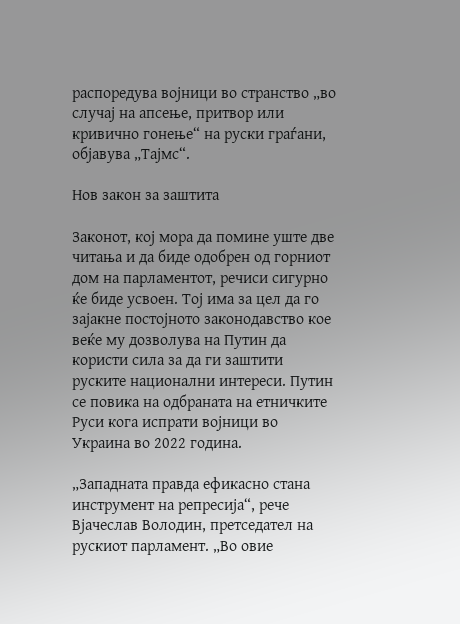распоредува војници во странство „во случај на апсење, притвор или кривично гонење“ на руски граѓани, објавува „Тајмс“.

Нов закон за заштита

Законот, кој мора да помине уште две читања и да биде одобрен од горниот дом на парламентот, речиси сигурно ќе биде усвоен. Тој има за цел да го зајакне постојното законодавство кое веќе му дозволува на Путин да користи сила за да ги заштити руските национални интереси. Путин се повика на одбраната на етничките Руси кога испрати војници во Украина во 2022 година.

„Западната правда ефикасно стана инструмент на репресија“, рече Вјачеслав Володин, претседател на рускиот парламент. „Во овие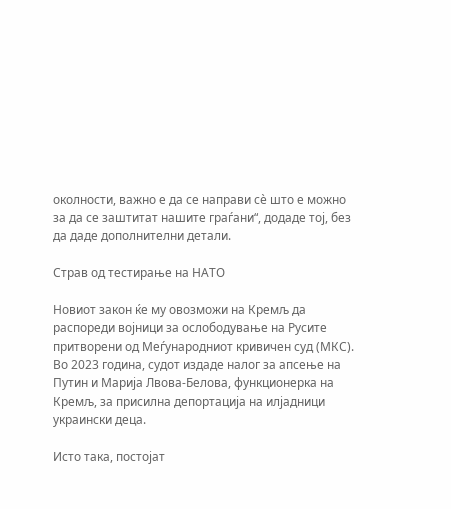околности, важно е да се направи сè што е можно за да се заштитат нашите граѓани“, додаде тој, без да даде дополнителни детали.

Страв од тестирање на НАТО

Новиот закон ќе му овозможи на Кремљ да распореди војници за ослободување на Русите притворени од Меѓународниот кривичен суд (МКС). Во 2023 година, судот издаде налог за апсење на Путин и Марија Лвова-Белова, функционерка на Кремљ, за присилна депортација на илјадници украински деца.

Исто така, постојат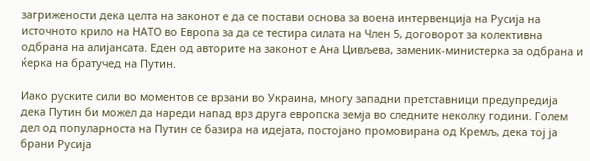загрижености дека целта на законот е да се постави основа за воена интервенција на Русија на источното крило на НАТО во Европа за да се тестира силата на Член 5, договорот за колективна одбрана на алијансата. Еден од авторите на законот е Ана Цивљева, заменик-министерка за одбрана и ќерка на братучед на Путин.

Иако руските сили во моментов се врзани во Украина, многу западни претставници предупредија дека Путин би можел да нареди напад врз друга европска земја во следните неколку години. Голем дел од популарноста на Путин се базира на идејата, постојано промовирана од Кремљ, дека тој ја брани Русија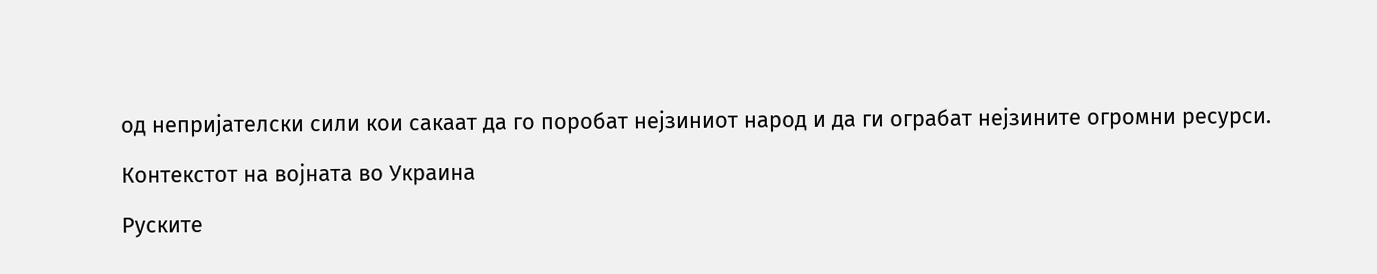од непријателски сили кои сакаат да го поробат нејзиниот народ и да ги ограбат нејзините огромни ресурси.

Контекстот на војната во Украина

Руските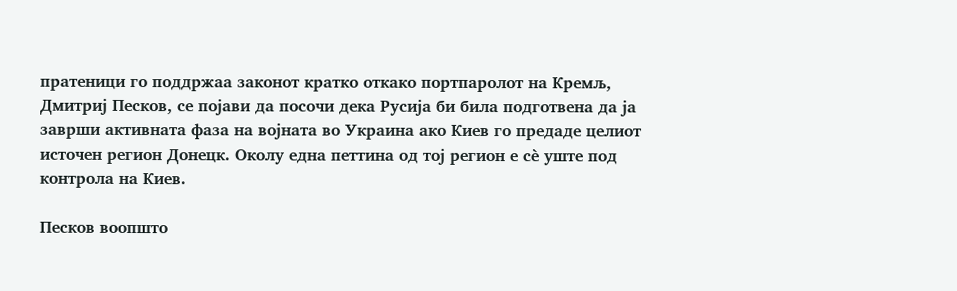пратеници го поддржаа законот кратко откако портпаролот на Кремљ, Дмитриј Песков, се појави да посочи дека Русија би била подготвена да ја заврши активната фаза на војната во Украина ако Киев го предаде целиот источен регион Донецк. Околу една петтина од тој регион е сè уште под контрола на Киев.

Песков воопшто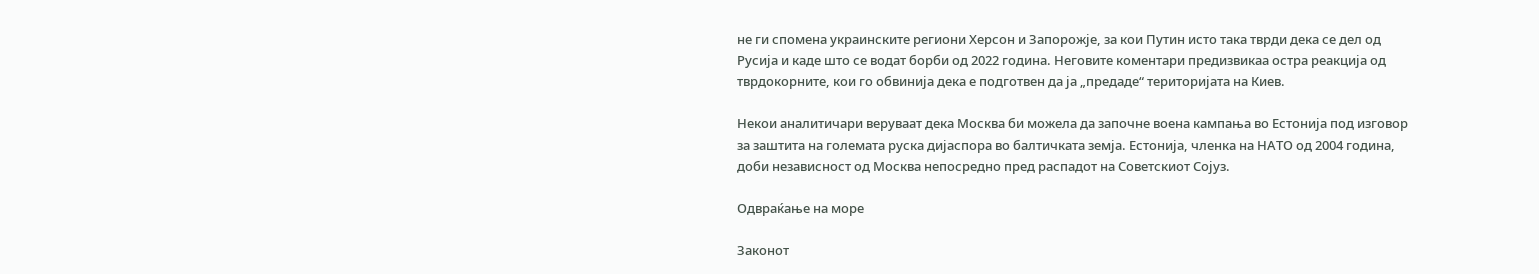не ги спомена украинските региони Херсон и Запорожје, за кои Путин исто така тврди дека се дел од Русија и каде што се водат борби од 2022 година. Неговите коментари предизвикаа остра реакција од тврдокорните, кои го обвинија дека е подготвен да ја „предаде“ територијата на Киев.

Некои аналитичари веруваат дека Москва би можела да започне воена кампања во Естонија под изговор за заштита на големата руска дијаспора во балтичката земја. Естонија, членка на НАТО од 2004 година, доби независност од Москва непосредно пред распадот на Советскиот Сојуз.

Одвраќање на море

Законот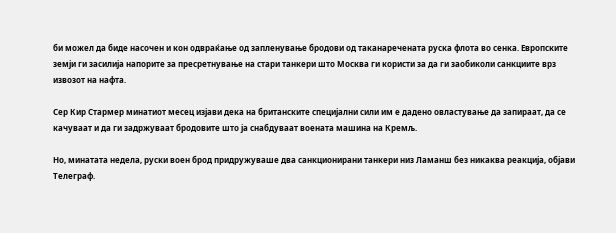би можел да биде насочен и кон одвраќање од запленување бродови од таканаречената руска флота во сенка. Европските земји ги засилија напорите за пресретнување на стари танкери што Москва ги користи за да ги заобиколи санкциите врз извозот на нафта.

Сер Кир Стармер минатиот месец изјави дека на британските специјални сили им е дадено овластување да запираат, да се качуваат и да ги задржуваат бродовите што ја снабдуваат воената машина на Кремљ.

Но, минатата недела, руски воен брод придружуваше два санкционирани танкери низ Ламанш без никаква реакција, објави Телеграф.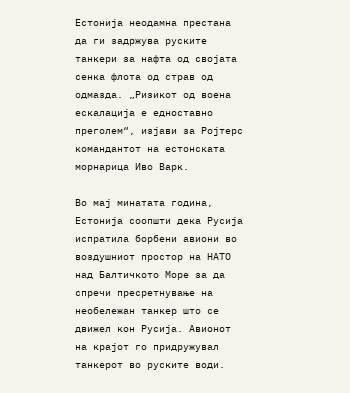Естонија неодамна престана да ги задржува руските танкери за нафта од својата сенка флота од страв од одмазда. „Ризикот од воена ескалација е едноставно преголем“, изјави за Ројтерс командантот на естонската морнарица Иво Варк.

Во мај минатата година, Естонија соопшти дека Русија испратила борбени авиони во воздушниот простор на НАТО над Балтичкото Море за да спречи пресретнување на необележан танкер што се движел кон Русија. Авионот на крајот го придружувал танкерот во руските води.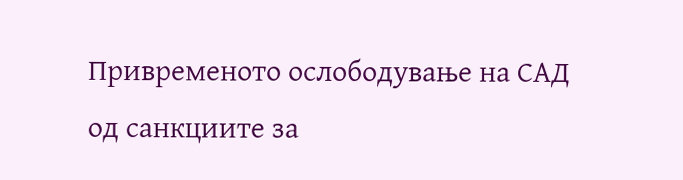Привременото ослободување на САД од санкциите за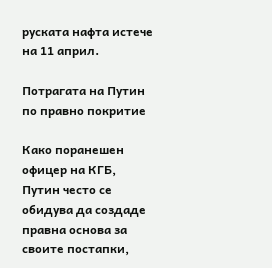руската нафта истече на 11 април.

Потрагата на Путин по правно покритие

Како поранешен офицер на КГБ, Путин често се обидува да создаде правна основа за своите постапки,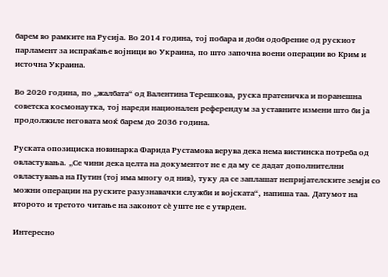барем во рамките на Русија. Во 2014 година, тој побара и доби одобрение од рускиот парламент за испраќање војници во Украина, по што започна воени операции во Крим и источна Украина.

Во 2020 година, по „жалбата“ од Валентина Терешкова, руска пратеничка и поранешна советска космонаутка, тој нареди национален референдум за уставните измени што би ја продолжиле неговата моќ барем до 2036 година.

Руската опозициска новинарка Фарида Рустамова верува дека нема вистинска потреба од овластувања. „Се чини дека целта на документот не е да му се дадат дополнителни овластувања на Путин (тој има многу од нив), туку да се заплашат непријателските земји со можни операции на руските разузнавачки служби и војската“, напиша таа. Датумот на второто и третото читање на законот сè уште не е утврден.

Интересно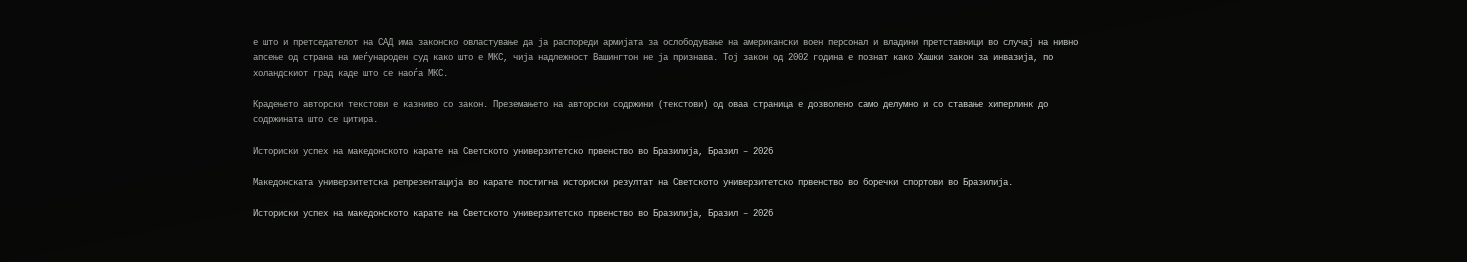е што и претседателот на САД има законско овластување да ја распореди армијата за ослободување на американски воен персонал и владини претставници во случај на нивно апсење од страна на меѓународен суд како што е МКС, чија надлежност Вашингтон не ја признава. Тој закон од 2002 година е познат како Хашки закон за инвазија, по холандскиот град каде што се наоѓа МКС.

Крадењето авторски текстови е казниво со закон. Преземањето на авторски содржини (текстови) од оваа страница е дозволено само делумно и со ставање хиперлинк до содржината што се цитира.

Историски успех на македонското карате на Светското универзитетско првенство во Бразилија, Бразил – 2026

Македонската универзитетска репрезентација во карате постигна историски резултат на Светското универзитетско првенство во боречки спортови во Бразилија.

Историски успех на македонското карате на Светското универзитетско првенство во Бразилија, Бразил – 2026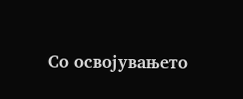Со освојувањето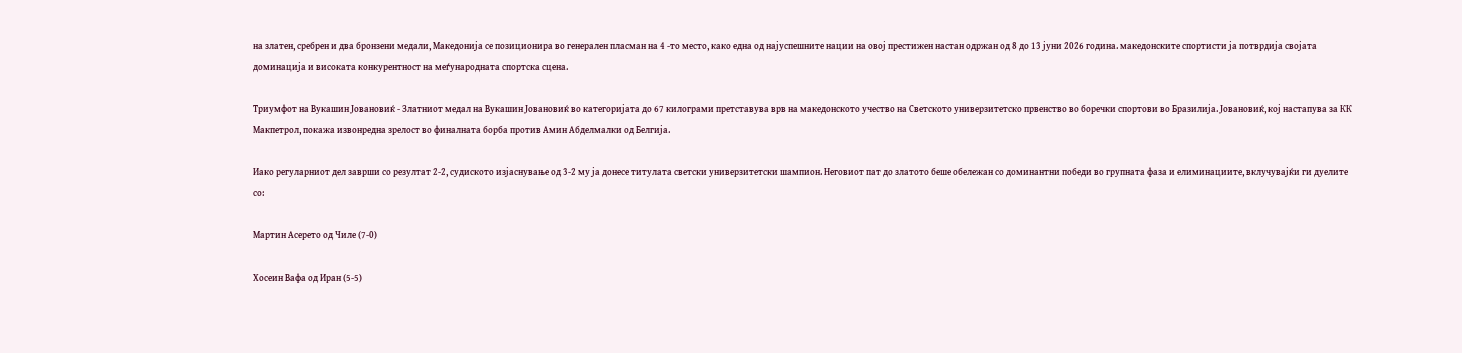на златен, сребрен и два бронзени медали, Македонија се позиционира во генерален пласман на 4 -то место, како една од најуспешните нации на овој престижен настан одржан од 8 до 13 јуни 2026 година. македонските спортисти ја потврдија својата доминација и високата конкурентност на меѓународната спортска сцена.

Триумфот на Вукашин Јовановиќ - Златниот медал на Вукашин Јовановиќ во категоријата до 67 килограми претставува врв на македонското учество на Светското универзитетско првенство во боречки спортови во Бразилија. Јовановиќ, кој настапува за КК Макпетрол, покажа извонредна зрелост во финалната борба против Амин Абделмалки од Белгија.

Иако регуларниот дел заврши со резултат 2-2, судиското изјаснување од 3-2 му ја донесе титулата светски универзитетски шампион. Неговиот пат до златото беше обележан со доминантни победи во групната фаза и елиминациите, вклучувајќи ги дуелите со:

Мартин Асерето од Чиле (7-0)

Хосеин Вафа од Иран (5-5)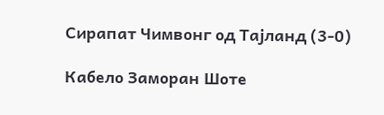Сирапат Чимвонг од Тајланд (3-0)

Кабело Заморан Шоте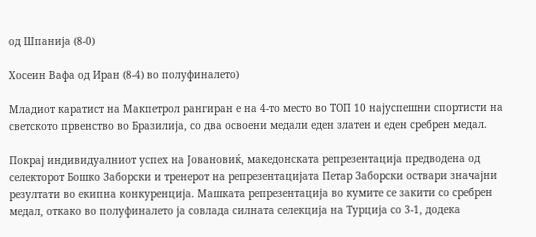од Шпанија (8-0)

Хосеин Вафа од Иран (8-4) во полуфиналето)

Младиот каратист на Макпетрол рангиран е на 4-то место во ТОП 10 најуспешни спортисти на светското првенство во Бразилија, со два освоени медали еден златен и еден сребрен медал.

Покрај индивидуалниот успех на Јовановиќ, македонската репрезентација предводена од селекторот Бошко Заборски и тренерот на репрезентацијата Петар Заборски оствари значајни резултати во екипна конкуренција. Машката репрезентација во кумите се закити со сребрен медал, откако во полуфиналето ја совлада силната селекција на Турција со 3-1, додека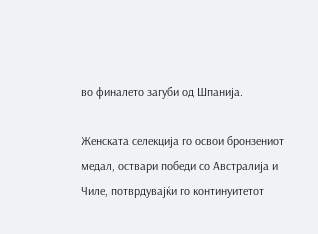во финалето загуби од Шпанија.

Женската селекција го освои бронзениот медал, оствари победи со Австралија и Чиле, потврдувајќи го континуитетот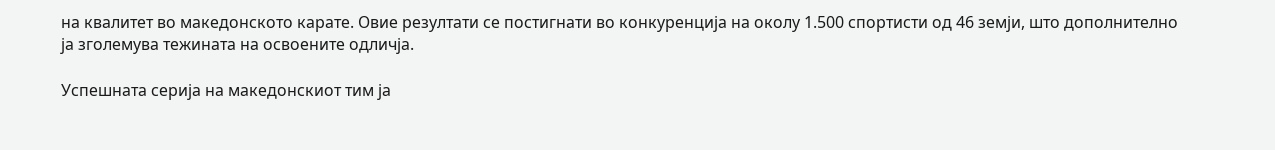на квалитет во македонското карате. Овие резултати се постигнати во конкуренција на околу 1.500 спортисти од 46 земји, што дополнително ја зголемува тежината на освоените одличја.

Успешната серија на македонскиот тим ја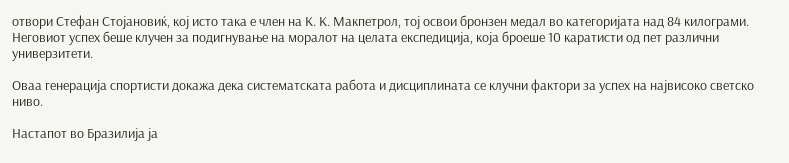отвори Стефан Стојановиќ, кој исто така е член на К. К. Макпетрол, тој освои бронзен медал во категоријата над 84 килограми. Неговиот успех беше клучен за подигнување на моралот на целата експедиција, која броеше 10 каратисти од пет различни универзитети.

Оваа генерација спортисти докажа дека систематската работа и дисциплината се клучни фактори за успех на највисоко светско ниво.

Настапот во Бразилија ја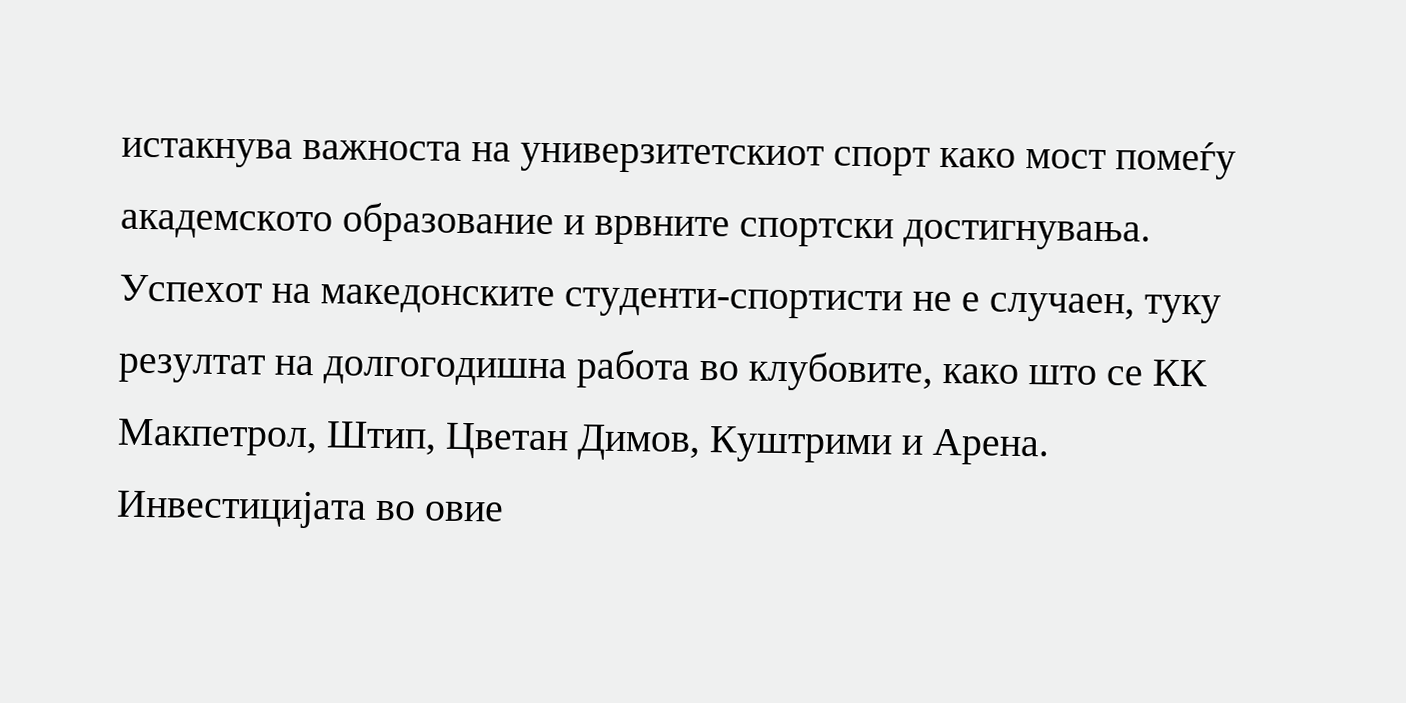истакнува важноста на универзитетскиот спорт како мост помеѓу академското образование и врвните спортски достигнувања. Успехот на македонските студенти-спортисти не е случаен, туку резултат на долгогодишна работа во клубовите, како што се КК Макпетрол, Штип, Цветан Димов, Куштрими и Арена. Инвестицијата во овие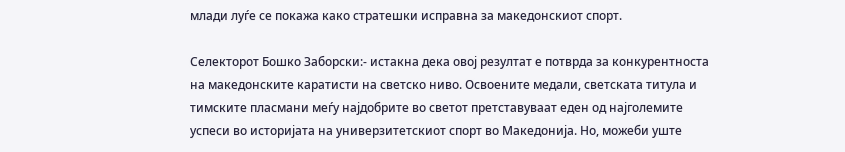млади луѓе се покажа како стратешки исправна за македонскиот спорт.

Селекторот Бошко Заборски:- истакна дека овој резултат е потврда за конкурентноста на македонските каратисти на светско ниво. Освоените медали, светската титула и тимските пласмани меѓу најдобрите во светот претставуваат еден од најголемите успеси во историјата на универзитетскиот спорт во Македонија. Но, можеби уште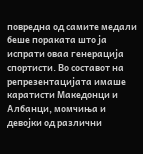повредна од самите медали беше пораката што ја испрати оваа генерација спортисти. Во составот на репрезентацијата имаше каратисти Македонци и Албанци, момчиња и девојки од различни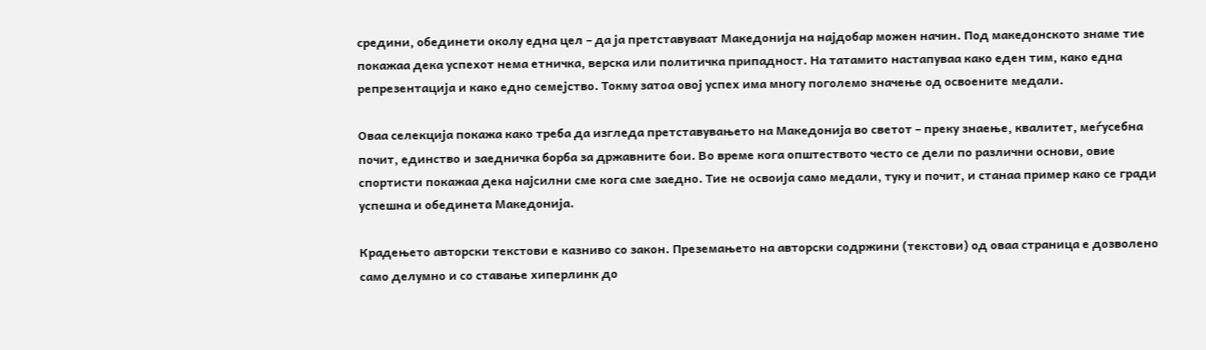средини, обединети околу една цел – да ја претставуваат Македонија на најдобар можен начин. Под македонското знаме тие покажаа дека успехот нема етничка, верска или политичка припадност. На татамито настапуваа како еден тим, како една репрезентација и како едно семејство. Токму затоа овој успех има многу поголемо значење од освоените медали.

Оваа селекција покажа како треба да изгледа претставувањето на Македонија во светот – преку знаење, квалитет, меѓусебна почит, единство и заедничка борба за државните бои. Во време кога општеството често се дели по различни основи, овие спортисти покажаа дека најсилни сме кога сме заедно. Тие не освоија само медали, туку и почит, и станаа пример како се гради успешна и обединета Македонија.

Крадењето авторски текстови е казниво со закон. Преземањето на авторски содржини (текстови) од оваа страница е дозволено само делумно и со ставање хиперлинк до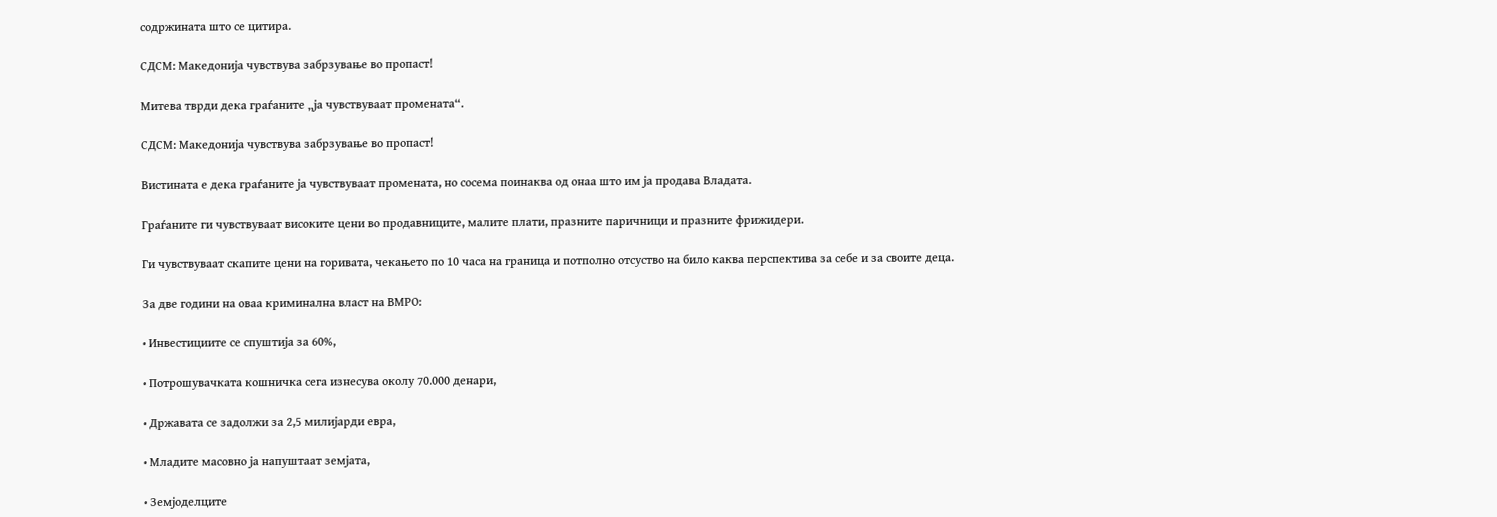содржината што се цитира.

СДСМ: Македонија чувствувa забрзување во пропаст!

Митева тврди дека граѓаните „ја чувствуваат промената“.

СДСМ: Македонија чувствувa забрзување во пропаст!

Вистината е дека граѓаните ја чувствуваат промената, но сосема поинаква од онаа што им ја продава Владата.

Граѓаните ги чувствуваат високите цени во продавниците, малите плати, празните паричници и празните фрижидери.

Ги чувствуваат скапите цени на горивата, чекањето по 10 часа на граница и потполно отсуство на било каква перспектива за себе и за своите деца.

За две години на оваа криминална власт на ВМРО:

• Инвестициите се спуштија за 60%,

• Потрошувачката кошничка сега изнесува околу 70.000 денари,

• Државата се задолжи за 2,5 милијарди евра,

• Младите масовно ја напуштаат земјата,

• Земјоделците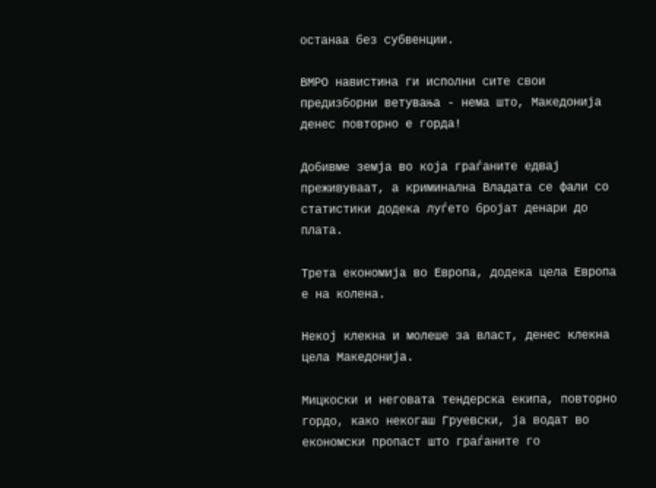останаа без субвенции.

ВМРО навистина ги исполни сите свои предизборни ветувања - нема што, Македонија денес повторно е горда!

Добивме земја во која граѓаните едвај преживуваат, а криминална Владата се фали со статистики додека луѓето бројат денари до плата.

Трета економија во Европа, додека цела Европа е на колена.

Некој клекна и молеше за власт, денес клекна цела Македонија.

Мицкоски и неговата тендерска екипа, повторно гордо, како некогаш Груевски, ја водат во економски пропаст што граѓаните го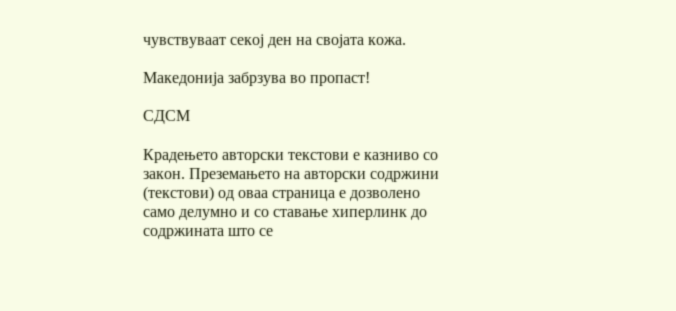чувствуваат секој ден на својата кожа.

Македонија забрзува во пропаст!

СДСМ

Крадењето авторски текстови е казниво со закон. Преземањето на авторски содржини (текстови) од оваа страница е дозволено само делумно и со ставање хиперлинк до содржината што се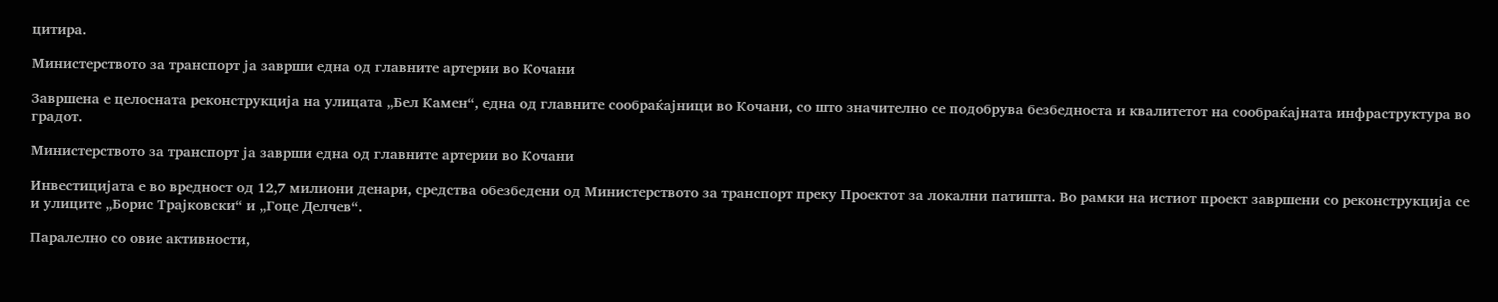цитира.

Министерството за транспорт ја заврши една од главните артерии во Кочани

Завршена е целосната реконструкција на улицата „Бел Камен“, една од главните сообраќајници во Кочани, со што значително се подобрува безбедноста и квалитетот на сообраќајната инфраструктура во градот.

Министерството за транспорт ја заврши една од главните артерии во Кочани

Инвестицијата е во вредност од 12,7 милиони денари, средства обезбедени од Министерството за транспорт преку Проектот за локални патишта. Во рамки на истиот проект завршени со реконструкција се и улиците „Борис Трајковски“ и „Гоце Делчев“.

Паралелно со овие активности,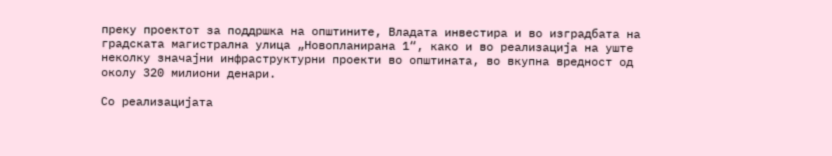преку проектот за поддршка на општините, Владата инвестира и во изградбата на градската магистрална улица „Новопланирана 1“, како и во реализација на уште неколку значајни инфраструктурни проекти во општината, во вкупна вредност од околу 320 милиони денари.

Со реализацијата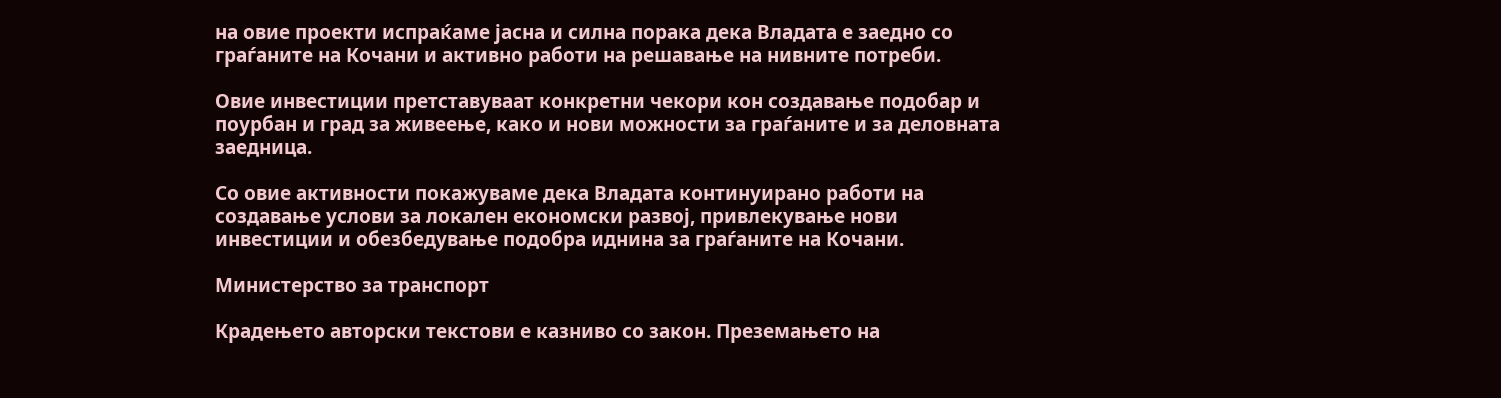на овие проекти испраќаме јасна и силна порака дека Владата е заедно со граѓаните на Кочани и активно работи на решавање на нивните потреби.

Овие инвестиции претставуваат конкретни чекори кон создавање подобар и поурбан и град за живеење, како и нови можности за граѓаните и за деловната заедница.

Со овие активности покажуваме дека Владата континуирано работи на создавање услови за локален економски развој, привлекување нови инвестиции и обезбедување подобра иднина за граѓаните на Кочани.

Министерство за транспорт

Крадењето авторски текстови е казниво со закон. Преземањето на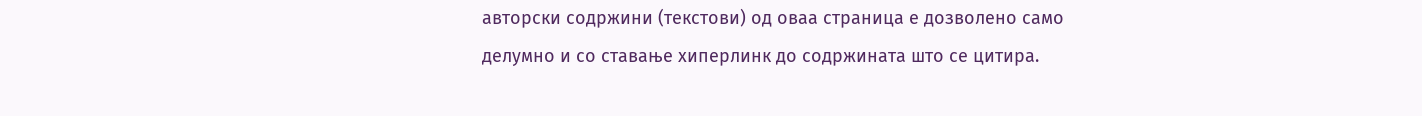авторски содржини (текстови) од оваа страница е дозволено само делумно и со ставање хиперлинк до содржината што се цитира.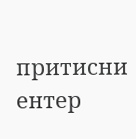притисни ентер